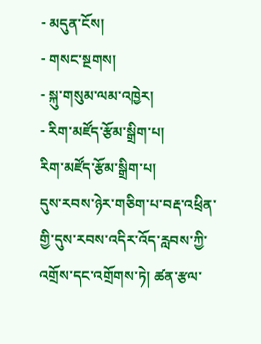- མདུན་ངོས།
- གསང་སྔགས།
- སྐུ་གསུམ་ལམ་འཁྱེར།
- རིག་མཛོད་རྩོམ་སྒྲིག་པ།
རིག་མཛོད་རྩོམ་སྒྲིག་པ།
དུས་རབས་ཉེར་གཅིག་པ་བརྡ་འཕྲིན་གྱི་དུས་རབས་འདིར་འོད་རླབས་ཀྱི་འགྲོས་དང་འགྲོགས་ཏེ། ཚན་རྩལ་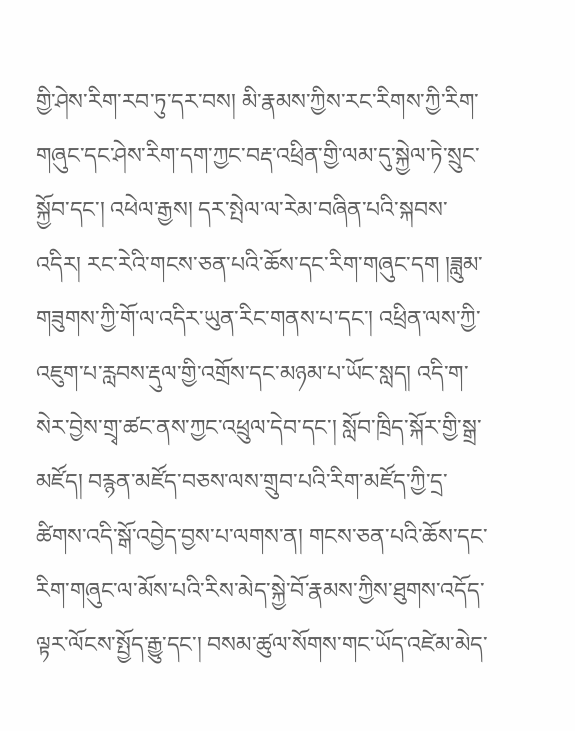གྱི་ཤེས་རིག་རབ་ཏུ་དར་བས། མི་རྣམས་ཀྱིས་རང་རིགས་ཀྱི་རིག་གཞུང་དང་ཤེས་རིག་དག་ཀྱང་བརྡ་འཕྲིན་གྱི་ལམ་དུ་སྐྱེལ་ཏེ་སྲུང་སྐྱོབ་དང་། འཕེལ་རྒྱས། དར་སྤེལ་ལ་རེམ་བཞིན་པའི་སྐབས་འདིར། རང་རེའི་གངས་ཅན་པའི་ཆོས་དང་རིག་གཞུང་དག །ཟླུམ་གཟུགས་ཀྱི་གོ་ལ་འདིར་ཡུན་རིང་གནས་པ་དང་། འཕྲིན་ལས་ཀྱི་འཇུག་པ་རླབས་རྡུལ་གྱི་འགྲོས་དང་མཉམ་པ་ཡོང་སླད། འདི་ག་སེར་བྱེས་གྲྭ་ཚང་ནས་ཀྱང་འཕྲུལ་དེབ་དང་། སློབ་ཁྲིད་སྐོར་གྱི་སྒྲ་མཛོད། བརྙན་མཛོད་བཅས་ལས་གྲུབ་པའི་རིག་མཛོད་ཀྱི་དྲ་ཚིགས་འདི་སྒོ་འབྱེད་བྱས་པ་ལགས་ན། གངས་ཅན་པའི་ཆོས་དང་རིག་གཞུང་ལ་མོས་པའི་རིས་མེད་སྐྱེ་བོ་རྣམས་ཀྱིས་ཐུགས་འདོད་ལྟར་ལོངས་སྤྱོད་རྒྱུ་དང་། བསམ་ཚུལ་སོགས་གང་ཡོད་འཛེམ་མེད་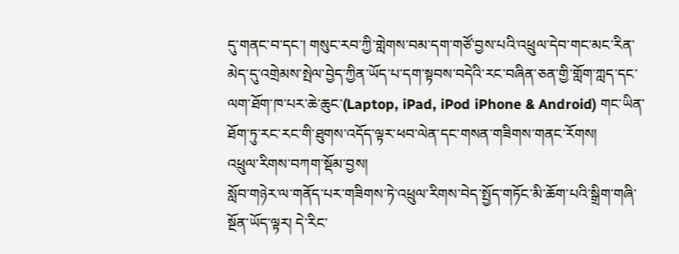དུ་གནང་བ་དང་། གསུང་རབ་ཀྱི་གླེགས་བམ་དག་གཙོ་བྱས་པའི་འཕྲུལ་དེབ་གང་མང་རིན་མེད་དུ་འགྲེམས་སྤེལ་བྱེད་ཀྱིན་ཡོད་པ་དག་སྟབས་བདེའི་རང་བཞིན་ཅན་གྱི་གློག་ཀླད་དང་ལག་ཐོག་ཁ་པར་ཆེ་ཆུང་(Laptop, iPad, iPod iPhone & Android) གང་ཡིན་ཐོག་ཏུ་རང་རང་གི་ཐུགས་འདོད་ལྟར་ཕབ་ལེན་དང་གསན་གཟིགས་གནང་རོགས།
འཕྲུལ་རིགས་བཀག་སྡོམ་བྱས།
སློབ་གཉེར་ལ་གནོད་པར་གཟིགས་ཏེ་འཕྲུལ་རིགས་བེད་སྤྱོད་གཏོང་མི་ཆོག་པའི་སྒྲིག་གཞི་སྔོན་ཡོད་ལྟར། དེ་རིང་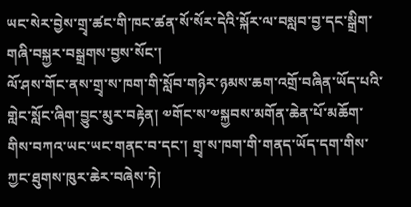ཡང་སེར་བྱེས་གྲྭ་ཚང་གི་ཁང་ཚན་སོ་སོར་དེའི་སྐོར་ལ་བསླབ་བྱ་དང་སྒྲིག་གཞི་བསྐྱར་བསྒྲགས་བྱས་སོང་།
ལོ་ཤས་གོང་ནས་གྲྭ་ས་ཁག་གི་སློབ་གཉེར་ཉམས་ཆག་འགྲོ་བཞིན་ཡོད་པའི་གླེང་སློང་ཞིག་བྱུང་མུར་བརྟེན། ༧གོང་ས་༧སྐྱབས་མགོན་ཆེན་པོ་མཆོག་གིས་བཀའ་ཡང་ཡང་གནང་བ་དང་། གྲྭ་ས་ཁག་གི་གནད་ཡོད་དག་གིས་ཀྱང་ཐུགས་ཁུར་ཆེར་བཞེས་ཏེ།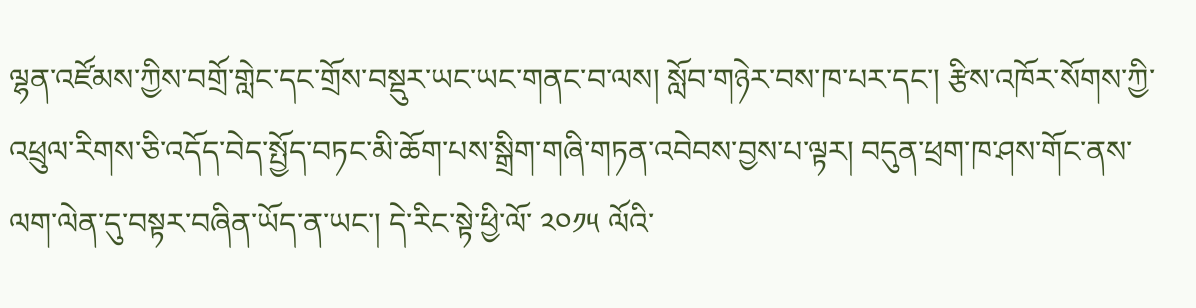ལྷན་འཛོམས་ཀྱིས་བགྲོ་གླེང་དང་གྲོས་བསྡུར་ཡང་ཡང་གནང་བ་ལས། སློབ་གཉེར་བས་ཁ་པར་དང་། རྩིས་འཁོར་སོགས་ཀྱི་འཕྲུལ་རིགས་ཅི་འདོད་བེད་སྤྱོད་བཏང་མི་ཆོག་པས་སྒྲིག་གཞི་གཏན་འབེབས་བྱས་པ་ལྟར། བདུན་ཕྲག་ཁ་ཤས་གོང་ནས་ལག་ལེན་དུ་བསྟར་བཞིན་ཡོད་ན་ཡང་། དེ་རིང་སྟེ་ཕྱི་ལོ་ ༢༠༡༥ ལོའི་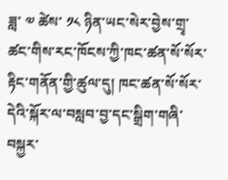ཟླ་ ༧ ཚེས་ ༡༨ ཉིན་ཡང་སེར་བྱེས་གྲྭ་ཚང་གིས་རང་ཁོངས་ཀྱི་ཁང་ཚན་སོ་སོར་རྟིང་གནོན་གྱི་ཚུལ་དུ། ཁང་ཚན་སོ་སོར་དེའི་སྐོར་ལ་བསླབ་བྱ་དང་སྒྲིག་གཞི་བསྐྱར་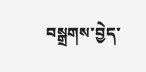བསྒྲགས་བྱེད་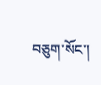བཅུག་སོང་།